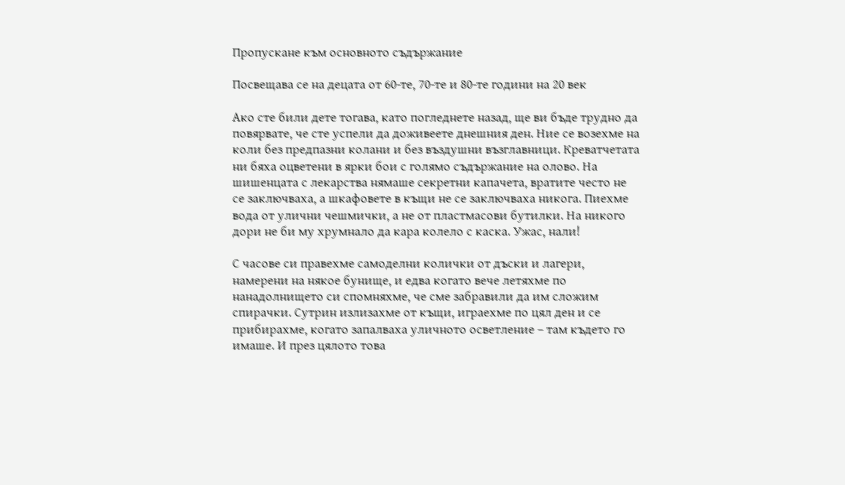Пропускане към основното съдържание

Посвещава се на децата от 60-те, 70-те и 80-те години на 20 век

Ако сте били дете тогава, като погледнете назад, ще ви бъде трудно да повярвате, че сте успели да доживеете днешния ден. Ние се возехме на коли без предпазни колани и без въздушни възглавници. Креватчетата ни бяха оцветени в ярки бои с голямо съдържание на олово. На шишенцата с лекарства нямаше секретни капачета, вратите често не се заключваха, а шкафовете в къщи не се заключваха никога. Пиехме вода от улични чешмички, а не от пластмасови бутилки. На никого дори не би му хрумнало да кара колело с каска. Ужас, нали!

С часове си правехме самоделни колички от дъски и лагери, намерени на някое бунище, и едва когато вече летяхме по нанадолнището си спомняхме, че сме забравили да им сложим спирачки. Сутрин излизахме от къщи, играехме по цял ден и се прибирахме, когато запалваха уличното осветление – там където го имаше. И през цялото това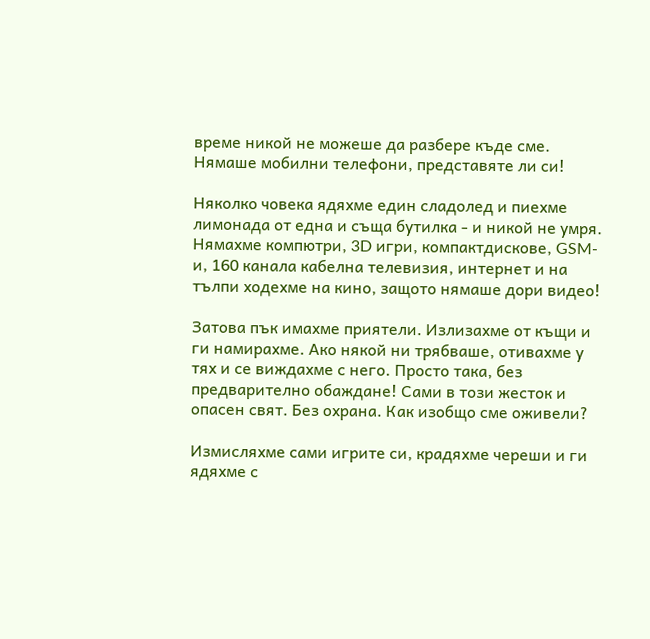време никой не можеше да разбере къде сме. Нямаше мобилни телефони, представяте ли си!

Няколко човека ядяхме един сладолед и пиехме лимонада от една и съща бутилка - и никой не умря. Нямахме компютри, 3D игри, компактдискове, GSM-и, 160 канала кабелна телевизия, интернет и на тълпи ходехме на кино, защото нямаше дори видео!

Затова пък имахме приятели. Излизахме от къщи и ги намирахме. Ако някой ни трябваше, отивахме у тях и се виждахме с него. Просто така, без предварително обаждане! Сами в този жесток и опасен свят. Без охрана. Как изобщо сме оживели?

Измисляхме сами игрите си, крадяхме череши и ги ядяхме с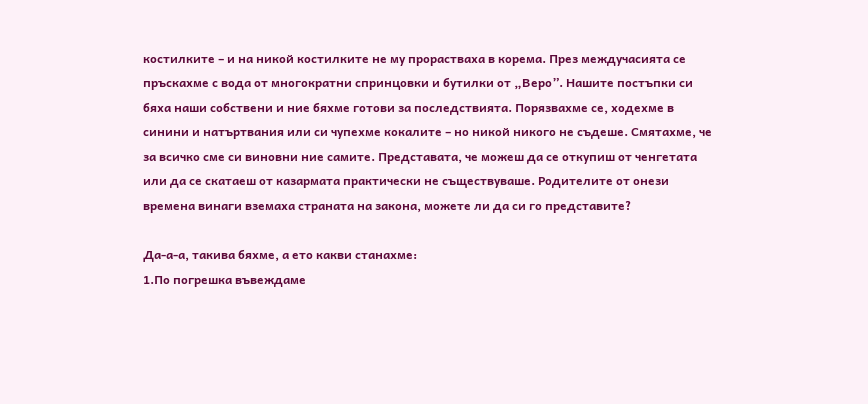костилките – и на никой костилките не му прорастваха в корема. През междучасията се пръскахме с вода от многократни спринцовки и бутилки от „Веро”. Нашите постъпки си бяха наши собствени и ние бяхме готови за последствията. Порязвахме се, ходехме в синини и натъртвания или си чупехме кокалите – но никой никого не съдеше. Смятахме, че за всичко сме си виновни ние самите. Представата, че можеш да се откупиш от ченгетата или да се скатаеш от казармата практически не съществуваше. Родителите от онези времена винаги вземаха страната на закона, можете ли да си го представите?

Да-а-а, такива бяхме, а ето какви станахме:
1.По погрешка въвеждаме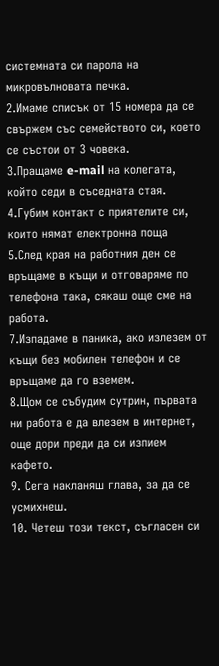системната си парола на микровълновата печка.
2.Имаме списък от 15 номера да се свържем със семейството си, което се състои от 3 човека.
3.Пращаме e-mail на колегата, който седи в съседната стая.
4.Губим контакт с приятелите си, които нямат електронна поща
5.След края на работния ден се връщаме в къщи и отговаряме по телефона така, сякаш още сме на работа.
7.Изпадаме в паника, ако излезем от къщи без мобилен телефон и се връщаме да го вземем.
8.Щом се събудим сутрин, първата ни работа е да влезем в интернет, още дори преди да си изпием кафето.
9. Сега накланяш глава, за да се усмихнеш.
10. Четеш този текст, съгласен си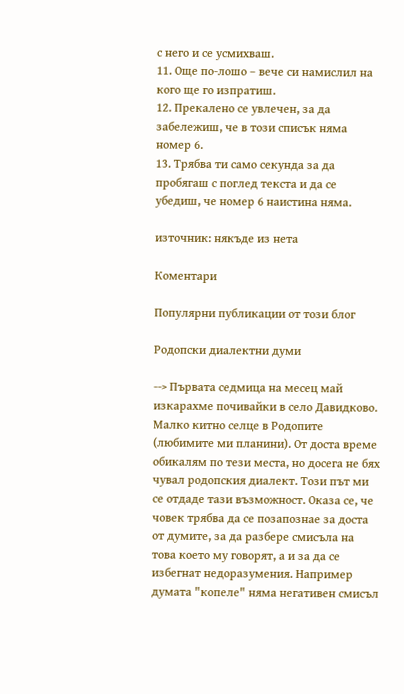с него и се усмихваш.
11. Още по-лошо – вече си намислил на кого ще го изпратиш.
12. Прекалено се увлечен, за да забележиш, че в този списък няма номер 6.
13. Трябва ти само секунда за да пробягаш с поглед текста и да се убедиш, че номер 6 наистина няма.

източник: някъде из нета

Коментари

Популярни публикации от този блог

Родопски диалектни думи

--> Първата седмица на месец май изкарахме почивайки в село Давидково. Малко китно селце в Родопите (любимите ми планини). От доста време обикалям по тези места, но досега не бях чувал родопския диалект. Този път ми се отдаде тази възможност. Оказа се, че човек трябва да се позапознае за доста от думите, за да разбере смисъла на това което му говорят, а и за да се избегнат недоразумения. Например думата "копеле" няма негативен смисъл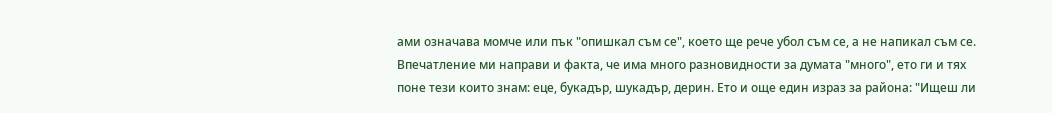ами означава момче или пък "опишкал съм се", което ще рече убол съм се, а не напикал съм се. Впечатление ми направи и факта, че има много разновидности за думата "много", ето ги и тях поне тези които знам: еце, букадър, шукадър, дерин. Ето и още един израз за района: "Ищеш ли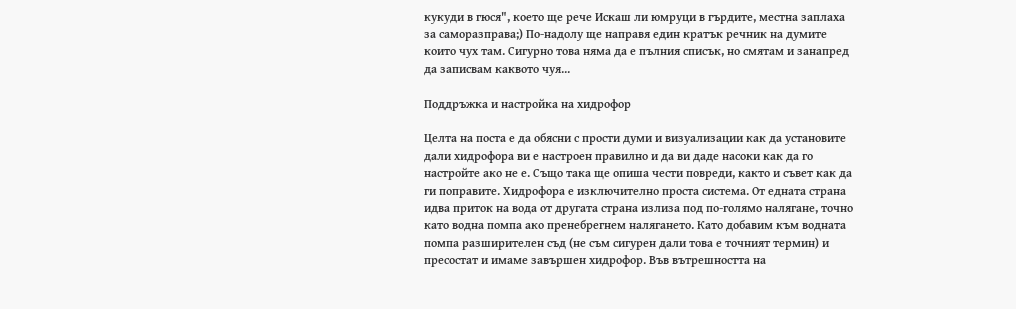кукуди в гюся", което ще рече Искаш ли юмруци в гърдите, местна заплаха за саморазправа;) По-надолу ще направя един кратък речник на думите които чух там. Сигурно това няма да е пълния списък, но смятам и занапред да записвам каквото чуя...

Поддръжка и настройка на хидрофор

Целта на поста е да обясни с прости думи и визуализации как да установите дали хидрофора ви е настроен правилно и да ви даде насоки как да го настройте ако не е. Също така ще опиша чести повреди, както и съвет как да ги поправите. Хидрофора е изключително проста система. От едната страна идва приток на вода от другата страна излиза под по-голямо налягане, точно като водна помпа ако пренебрегнем налягането. Като добавим към водната помпа разширителен съд (не съм сигурен дали това е точният термин) и пресостат и имаме завършен хидрофор. Във вътрешността на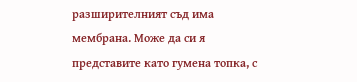разширителният съд има мембрана. Може да си я представите като гумена топка, с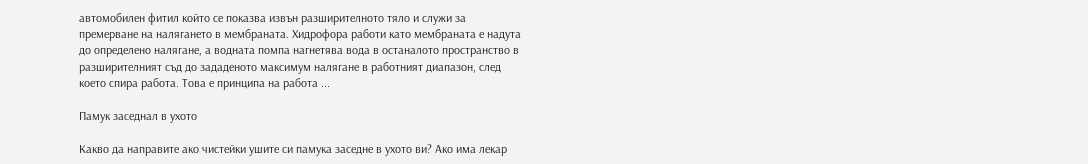автомобилен фитил който се показва извън разширителното тяло и служи за премерване на налягането в мембраната. Хидрофора работи като мембраната е надута до определено налягане, а водната помпа нагнетява вода в останалото пространство в разширителният съд до зададеното максимум налягане в работният диапазон, след което спира работа. Това е принципа на работа ...

Памук заседнал в ухото

Какво да направите ако чистейки ушите си памука заседне в ухото ви? Ако има лекар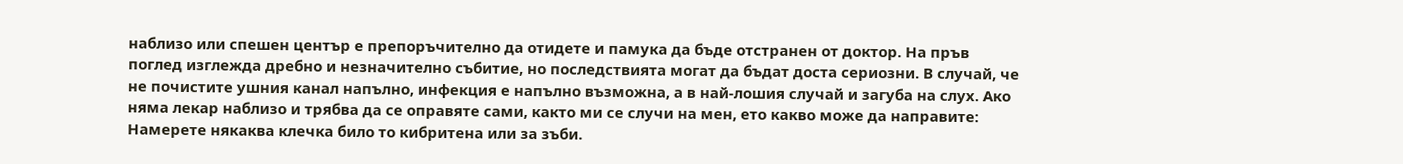наблизо или спешен център е препоръчително да отидете и памука да бъде отстранен от доктор. На пръв поглед изглежда дребно и незначително събитие, но последствията могат да бъдат доста сериозни. В случай, че не почистите ушния канал напълно, инфекция е напълно възможна, а в най-лошия случай и загуба на слух. Ако няма лекар наблизо и трябва да се оправяте сами, както ми се случи на мен, ето какво може да направите: Намерете някаква клечка било то кибритена или за зъби.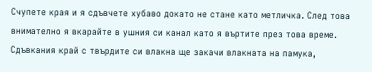Счупете края и я сдъвчете хубаво докато не стане като метличка. След това внимателно я вкарайте в ушния си канал като я въртите през това време. Сдъвкания край с твърдите си влакна ще закачи влакната на памука,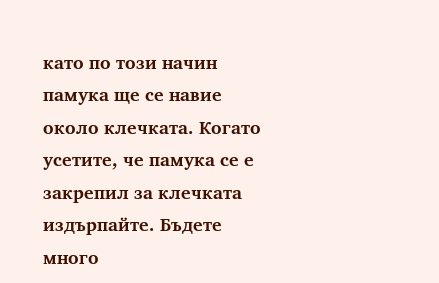като по този начин памука ще се навие около клечката. Когато усетите, че памука се е закрепил за клечката издърпайте. Бъдете много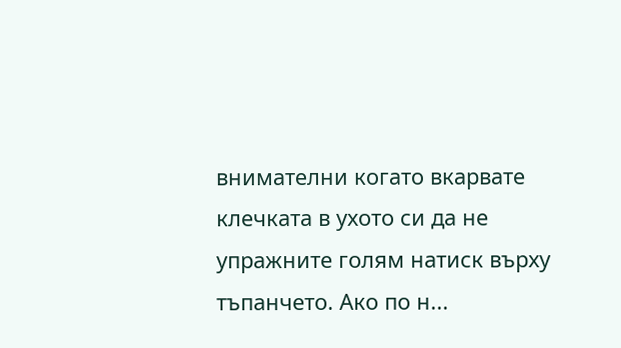внимателни когато вкарвате клечката в ухото си да не упражните голям натиск върху тъпанчето. Ако по н...